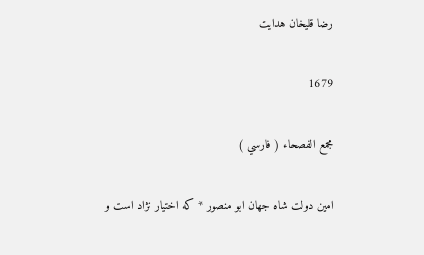رضا قليخان هدايت

1679

مجمع الفصحاء ( فارسي )

امين دولت شاه جهان ابو منصور * كه اختيار نژاد است و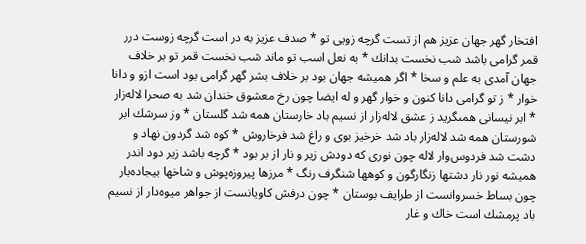افتخار گهر جهان عزيز هم از تست گرچه زويى تو * صدف عزيز به در است گرچه زوست درر قمر گرامى باشد شب نخست بدانك * به نعل اسب تو ماند شب نخست قمر تو بر خلاف جهان آمدى به علم و سخا * اگر هميشه جهان بود بر خلاف بشر گهر گرامى بود است ازو و دانا خوار * ز تو گرامى دانا كنون و خوار گهر و له ايضا چون رخ معشوق خندان شد به صحرا لاله‌زار * ابر نيسانى همىگريد ز عشق لاله‌زار از نسيم باد خارستان همه شد گلستان * وز سرشك ابر شورستان همه شد لاله‌زار باد شد خرخيز بوى و راغ شد فرخاروش * كوه شد گردون نهاد و دشت شد فردوس‌وار لاله چون نورى كه دودش زير و نار از بر بود * گرچه باشد زير دود اندر هميشه نور نار دشتها زنگارگون و كوهها شنگرف رنگ * مرزها پيروزه‌پوش و شاخها بيجاده‌بار چون بساط خسروانست از طرايف بوستان * چون درفش كاويانست از جواهر ميوه‌دار از نسيم باد پرمشك است خاك و غار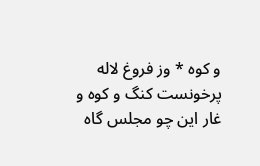و كوه * وز فروغ لاله پرخونست كنگ و كوه و غار اين چو مجلس گاه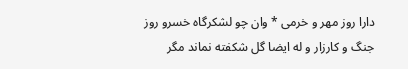دارا روز مهر و خرمى * وان چو لشكرگاه خسرو روز جنگ و كارزار و له ايضا گل شكفته نماند مگر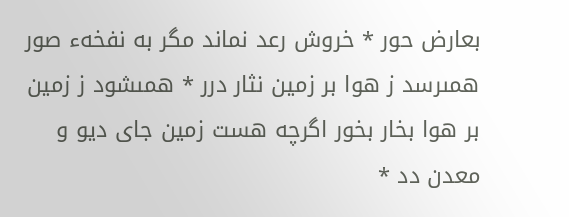بعارض حور * خروش رعد نماند مگر به نفخهء صور همىرسد ز هوا بر زمين نثار درر * همىشود ز زمين بر هوا بخار بخور اگرچه هست زمين جاى ديو و معدن دد *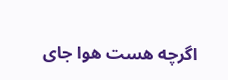اگرچه هست هوا جاى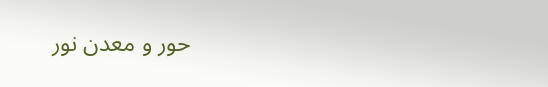حور و معدن نور